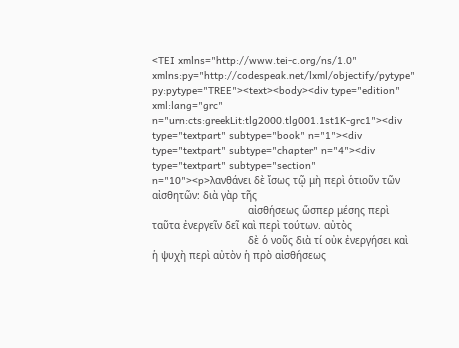<TEI xmlns="http://www.tei-c.org/ns/1.0" xmlns:py="http://codespeak.net/lxml/objectify/pytype" py:pytype="TREE"><text><body><div type="edition" xml:lang="grc" n="urn:cts:greekLit:tlg2000.tlg001.1st1K-grc1"><div type="textpart" subtype="book" n="1"><div type="textpart" subtype="chapter" n="4"><div type="textpart" subtype="section" n="10"><p>λανθάνει δὲ ἴσως τῷ μὴ περὶ ὁτιοῦν τῶν αἰσθητῶν: διὰ γὰρ τῆς
                                αἰσθήσεως ὥσπερ μέσης περὶ ταῦτα ἐνεργεῖν δεῖ καὶ περὶ τούτων. αὐτὸς
                                δὲ ὁ νοῦς διὰ τί οὐκ ἐνεργήσει καὶ ἡ ψυχὴ περὶ αὐτὸν ἡ πρὸ αἰσθήσεως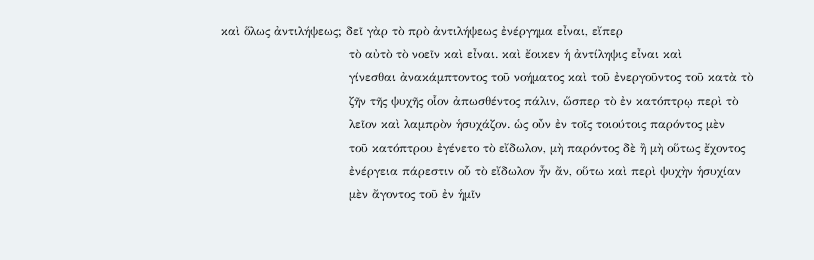καὶ ὅλως ἀντιλήψεως; δεῖ γὰρ τὸ πρὸ ἀντιλήψεως ἐνέργημα εἶναι, εἴπερ
                                τὸ αὐτὸ τὸ νοεῖν καὶ εἶναι. καὶ ἔοικεν ἡ ἀντίληψις εἶναι καὶ
                                γίνεσθαι ἀνακάμπτοντος τοῦ νοήματος καὶ τοῦ ἐνεργοῦντος τοῦ κατὰ τὸ
                                ζῆν τῆς ψυχῆς οἷον ἀπωσθέντος πάλιν, ὥσπερ τὸ ἐν κατόπτρῳ περὶ τὸ
                                λεῖον καὶ λαμπρὸν ἡσυχάζον. ὡς οὖν ἐν τοῖς τοιούτοις παρόντος μὲν
                                τοῦ κατόπτρου ἐγένετο τὸ εἴδωλον, μὴ παρόντος δὲ ἢ μὴ οὕτως ἔχοντος
                                ἐνέργεια πάρεστιν οὗ τὸ εἴδωλον ἦν ἄν, οὕτω καὶ περὶ ψυχὴν ἡσυχίαν
                                μὲν ἄγοντος τοῦ ἐν ἡμῖν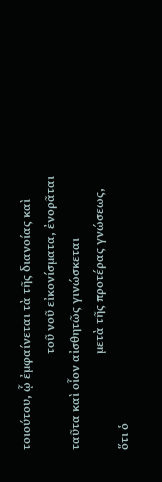τοιούτου, ᾧ ἐμφαίνεται τὰ τῆς διανοίας καὶ
                                τοῦ νοῦ εἰκονίσματα, ἐνορᾶται ταῦτα καὶ οἷον αἰσθητῶς γινώσκεται
                                μετὰ τῆς προτέρας γνώσεως, ὅτι ὁ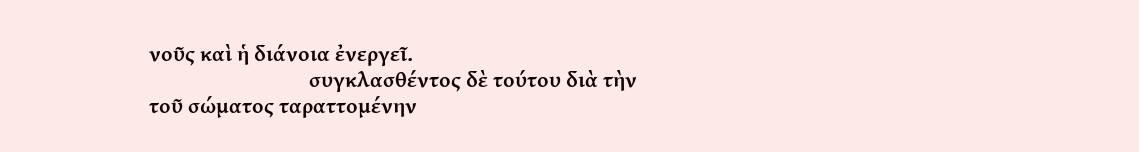νοῦς καὶ ἡ διάνοια ἐνεργεῖ.
                                συγκλασθέντος δὲ τούτου διὰ τὴν τοῦ σώματος ταραττομένην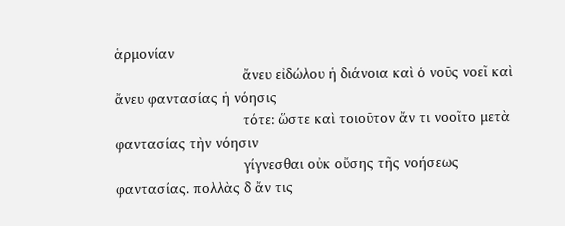ἁρμονίαν
                                ἄνευ εἰδώλου ἡ διάνοια καὶ ὁ νοῦς νοεῖ καὶ ἄνευ φαντασίας ἡ νόησις
                                τότε: ὥστε καὶ τοιοῦτον ἄν τι νοοῖτο μετὰ φαντασίας τὴν νόησιν
                                γίγνεσθαι οὐκ οὔσης τῆς νοήσεως φαντασίας. πολλὰς δ̓ ἄν τις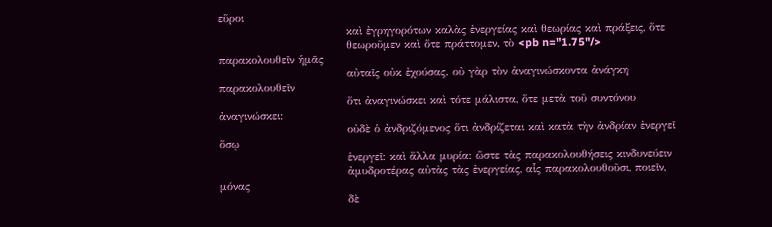εὕροι
                                καὶ ἐγρηγορότων καλὰς ἐνεργείας καὶ θεωρίας καὶ πράξεις, ὅτε
                                θεωροῦμεν καὶ ὅτε πράττομεν, τὸ <pb n="1.75"/> παρακολουθεῖν ἡμᾶς
                                αὐταῖς οὐκ ἐχούσας. οὐ γὰρ τὸν ἀναγινώσκοντα ἀνάγκη παρακολουθεῖν
                                ὅτι ἀναγινώσκει καὶ τότε μάλιστα, ὅτε μετὰ τοῦ συντόνου ἀναγινώσκει:
                                οὐδὲ ὁ ἀνδριζόμενος ὅτι ἀνδρίζεται καὶ κατὰ τὴν ἀνδρίαν ἐνεργεῖ ὅσῳ
                                ἐνεργεῖ: καὶ ἄλλα μυρία: ὥστε τὰς παρακολουθήσεις κινδυνεύειν
                                ἀμυδροτέρας αὐτὰς τὰς ἐνεργείας, αἷς παρακολουθοῦσι, ποιεῖν, μόνας
                                δὲ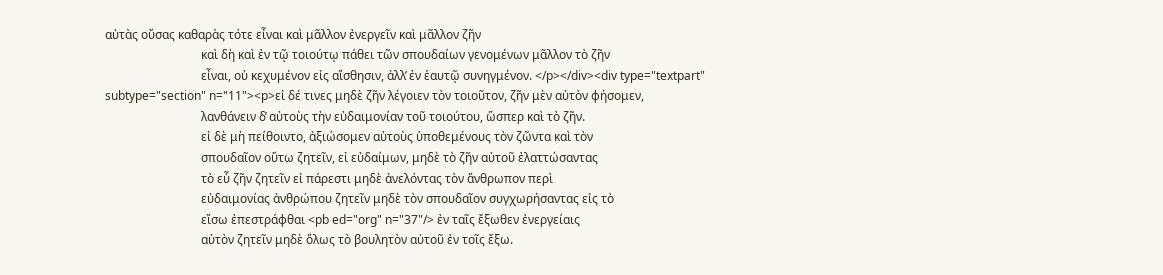αὐτὰς οὔσας καθαρὰς τότε εἶναι καὶ μᾶλλον ἐνεργεῖν καὶ μᾶλλον ζῆν
                                καὶ δὴ καὶ ἐν τῷ τοιούτῳ πάθει τῶν σπουδαίων γενομένων μᾶλλον τὸ ζῆν
                                εἶναι, οὐ κεχυμένον εἰς αἴσθησιν, ἀλλ̓ ἐν ἑαυτῷ συνηγμένον. </p></div><div type="textpart" subtype="section" n="11"><p>εἰ δέ τινες μηδὲ ζῆν λέγοιεν τὸν τοιοῦτον, ζῆν μὲν αὐτὸν φήσομεν,
                                λανθάνειν δ̓ αὐτοὺς τὴν εὐδαιμονίαν τοῦ τοιούτου, ὥσπερ καὶ τὸ ζῆν.
                                εἰ δὲ μὴ πείθοιντο, ἀξιώσομεν αὐτοὺς ὑποθεμένους τὸν ζῶντα καὶ τὸν
                                σπουδαῖον οὕτω ζητεῖν, εἰ εὐδαίμων, μηδὲ τὸ ζῆν αὐτοῦ ἐλαττώσαντας
                                τὸ εὖ ζῆν ζητεῖν εἰ πάρεστι μηδὲ ἀνελόντας τὸν ἄνθρωπον περὶ
                                εὐδαιμονίας ἀνθρώπου ζητεῖν μηδὲ τὸν σπουδαῖον συγχωρήσαντας εἰς τὸ
                                εἴσω ἐπεστράφθαι <pb ed="org" n="37"/> ἐν ταῖς ἔξωθεν ἐνεργείαις
                                αὐτὸν ζητεῖν μηδὲ ὅλως τὸ βουλητὸν αὐτοῦ ἐν τοῖς ἔξω.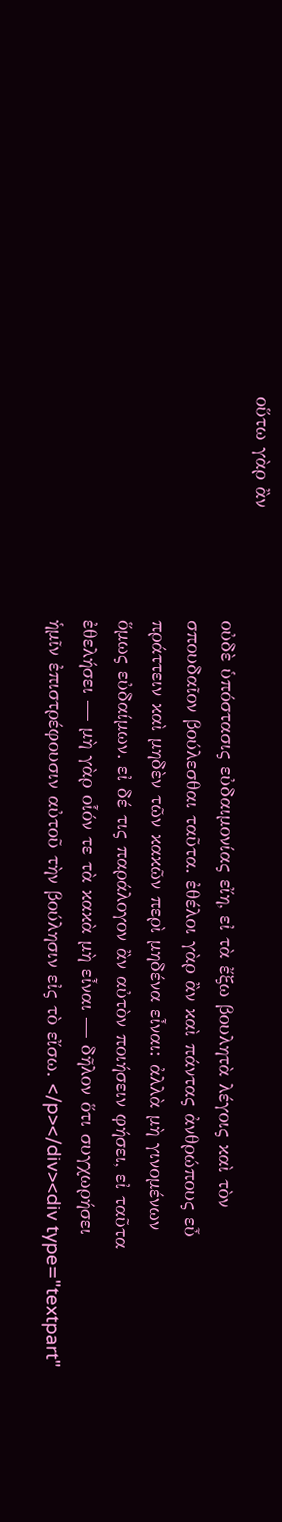οὕτω γὰρ ἂν
                                οὐδὲ ὑπόστασις εὐδαιμονίας εἴη, εἰ τὰ ἔξω βουλητὰ λέγοις καὶ τὸν
                                σπουδαῖον βούλεσθαι ταῦτα. ἐθέλοι γὰρ ἂν καὶ πάντας ἀνθρώπους εὖ
                                πράττειν καὶ μηδὲν τῶν κακῶν περὶ μηδένα εἶναι: ἀλλὰ μὴ γινομένων
                                ὅμως εὐδαίμων. εἰ δέ τις παράλογον ἂν αὐτὸν ποιήσειν φήσει, εἰ ταῦτα
                                ἐθελήσει — μὴ γὰρ οἷόν τε τὰ κακὰ μὴ εἶναι — δῆλον ὅτι συγχωρήσει
                                ἡμῖν ἐπιστρέφουσιν αὐτοῦ τὴν βούλησιν εἰς τὸ εἴσω. </p></div><div type="textpart"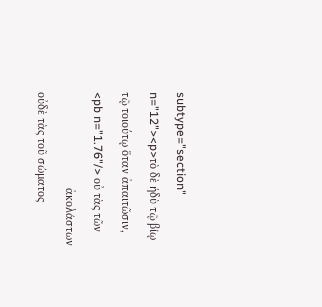subtype="section" n="12"><p>τὸ δὲ ἡδὺ τῷ βίῳ τῷ τοιούτῳ ὅταν ἀπαιτῶσιν, <pb n="1.76"/> οὐ τὰς τῶν
                                ἀκολάστων οὐδὲ τὰς τοῦ σώματος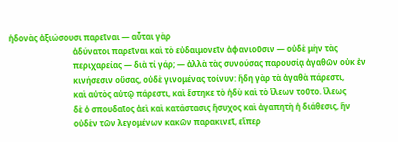ἡδονὰς ἀξιώσουσι παρεῖναι — αὗται γὰρ
                                ἀδύνατοι παρεῖναι καὶ τὸ εὐδαιμονεῖν ἀφανιοῦσιν — οὐδὲ μὴν τὰς
                                περιχαρείας — διὰ τί γάρ; — ἀλλὰ τὰς συνούσας παρουσίᾳ ἀγαθῶν οὐκ ἐν
                                κινήσεσιν οὔσας, οὐδὲ γινομένας τοίνυν: ἤδη γὰρ τὰ ἀγαθὰ πάρεστι,
                                καὶ αὐτὸς αὑτῷ πάρεστι, καὶ ἕστηκε τὸ ἡδὺ καὶ τὸ ἵλεων τοῦτο. ἵλεως
                                δὲ ὁ σπουδαῖος ἀεὶ καὶ κατάστασις ἥσυχος καὶ ἀγαπητὴ ἡ διάθεσις, ἣν
                                οὐδὲν τῶν λεγομένων κακῶν παρακινεῖ, εἴπερ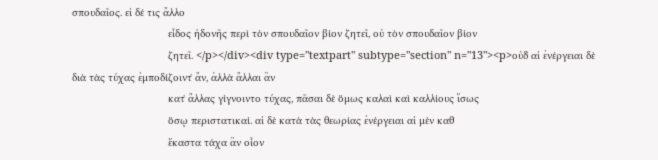σπουδαῖος. εἰ δέ τις ἄλλο
                                εἶδος ἡδονῆς περὶ τὸν σπουδαῖον βίον ζητεῖ, οὐ τὸν σπουδαῖον βίον
                                ζητεῖ. </p></div><div type="textpart" subtype="section" n="13"><p>οὐδ̓ αἱ ἐνέργειαι δὲ διὰ τὰς τύχας ἐμποδίζοιντ̓ ἄν, ἀλλὰ ἄλλαι ἂν
                                κατ̓ ἄλλας γίγνοιντο τύχας, πᾶσαι δὲ ὅμως καλαὶ καὶ καλλίους ἴσως
                                ὅσῳ περιστατικαί. αἱ δὲ κατὰ τὰς θεωρίας ἐνέργειαι αἱ μὲν καθ̓
                                ἕκαστα τάχα ἂν οἷον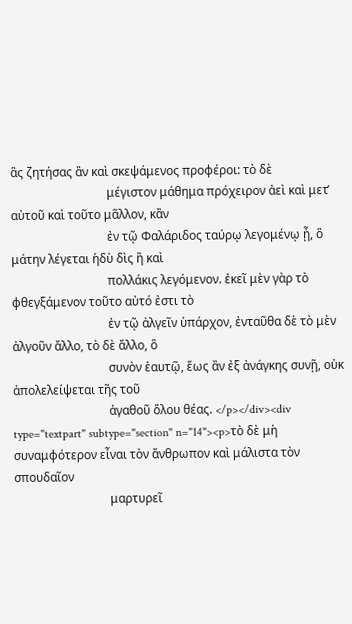ἃς ζητήσας ἂν καὶ σκεψάμενος προφέροι: τὸ δὲ
                                μέγιστον μάθημα πρόχειρον ἀεὶ καὶ μετ̓ αὐτοῦ καὶ τοῦτο μᾶλλον, κἂν
                                ἐν τῷ Φαλάριδος ταύρῳ λεγομένῳ ᾖ, ὃ μάτην λέγεται ἡδὺ δὶς ἢ καὶ
                                πολλάκις λεγόμενον. ἐκεῖ μὲν γὰρ τὸ φθεγξάμενον τοῦτο αὐτό ἐστι τὸ
                                ἐν τῷ ἀλγεῖν ὑπάρχον, ἐνταῦθα δὲ τὸ μὲν ἀλγοῦν ἄλλο, τὸ δὲ ἄλλο, ὃ
                                συνὸν ἑαυτῷ, ἕως ἂν ἐξ ἀνάγκης συνῇ, οὐκ ἀπολελείψεται τῆς τοῦ
                                ἀγαθοῦ ὅλου θέας. </p></div><div type="textpart" subtype="section" n="14"><p>τὸ δὲ μὴ συναμφότερον εἶναι τὸν ἄνθρωπον καὶ μάλιστα τὸν σπουδαῖον
                                μαρτυρεῖ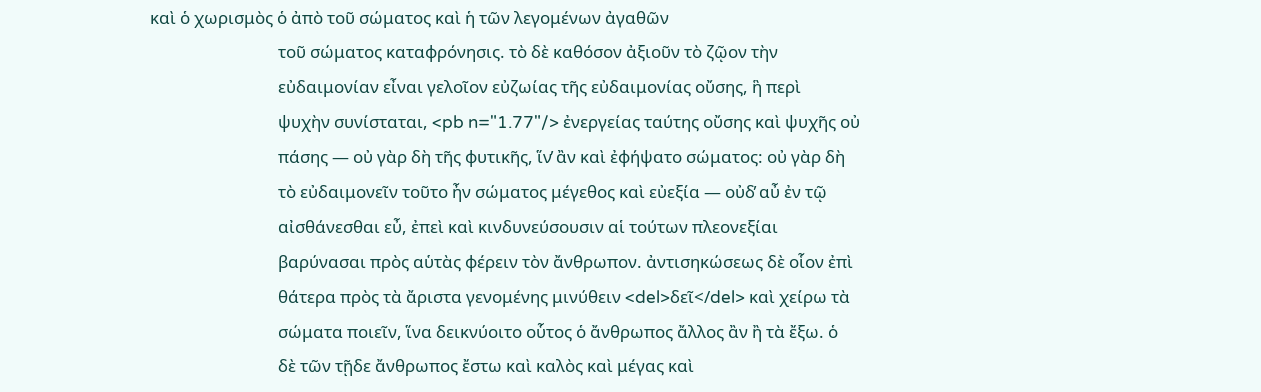καὶ ὁ χωρισμὸς ὁ ἀπὸ τοῦ σώματος καὶ ἡ τῶν λεγομένων ἀγαθῶν
                                τοῦ σώματος καταφρόνησις. τὸ δὲ καθόσον ἀξιοῦν τὸ ζῷον τὴν
                                εὐδαιμονίαν εἶναι γελοῖον εὐζωίας τῆς εὐδαιμονίας οὔσης, ἣ περὶ
                                ψυχὴν συνίσταται, <pb n="1.77"/> ἐνεργείας ταύτης οὔσης καὶ ψυχῆς οὐ
                                πάσης — οὐ γὰρ δὴ τῆς φυτικῆς, ἵν̓ ἂν καὶ ἐφήψατο σώματος: οὐ γὰρ δὴ
                                τὸ εὐδαιμονεῖν τοῦτο ἦν σώματος μέγεθος καὶ εὐεξία — οὐδ̓ αὖ ἐν τῷ
                                αἰσθάνεσθαι εὖ, ἐπεὶ καὶ κινδυνεύσουσιν αἱ τούτων πλεονεξίαι
                                βαρύνασαι πρὸς αὑτὰς φέρειν τὸν ἄνθρωπον. ἀντισηκώσεως δὲ οἷον ἐπὶ
                                θάτερα πρὸς τὰ ἄριστα γενομένης μινύθειν <del>δεῖ</del> καὶ χείρω τὰ
                                σώματα ποιεῖν, ἵνα δεικνύοιτο οὗτος ὁ ἄνθρωπος ἄλλος ἂν ἢ τὰ ἔξω. ὁ
                                δὲ τῶν τῇδε ἄνθρωπος ἔστω καὶ καλὸς καὶ μέγας καὶ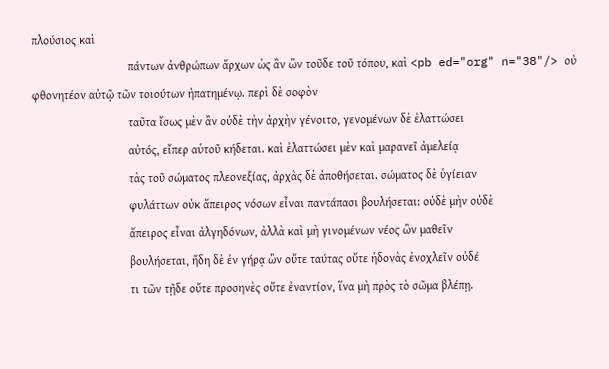πλούσιος καὶ
                                πάντων ἀνθρώπων ἄρχων ὡς ἂν ὢν τοῦδε τοῦ τόπου, καὶ <pb ed="org" n="38"/> οὐ φθονητέον αὐτῷ τῶν τοιούτων ἠπατημένῳ. περὶ δὲ σοφὸν
                                ταῦτα ἴσως μὲν ἂν οὐδὲ τὴν ἀρχὴν γένοιτο, γενομένων δὲ ἐλαττώσει
                                αὐτός, εἴπερ αὑτοῦ κήδεται. καὶ ἐλαττώσει μὲν καὶ μαρανεῖ ἀμελείᾳ
                                τὰς τοῦ σώματος πλεονεξίας, ἀρχὰς δὲ ἀποθήσεται. σώματος δὲ ὑγίειαν
                                φυλάττων οὐκ ἄπειρος νόσων εἶναι παντάπασι βουλήσεται: οὐδὲ μὴν οὐδὲ
                                ἄπειρος εἶναι ἀλγηδόνων, ἀλλὰ καὶ μὴ γινομένων νέος ὢν μαθεῖν
                                βουλήσεται, ἤδη δὲ ἐν γήρᾳ ὢν οὔτε ταύτας οὔτε ἡδονὰς ἐνοχλεῖν οὐδέ
                                τι τῶν τῇδε οὔτε προσηνὲς οὔτε ἐναντίον, ἵνα μὴ πρὸς τὸ σῶμα βλέπῃ.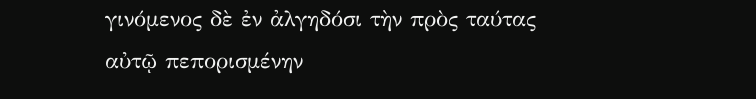γινόμενος δὲ ἐν ἀλγηδόσι τὴν πρὸς ταύτας αὐτῷ πεπορισμένην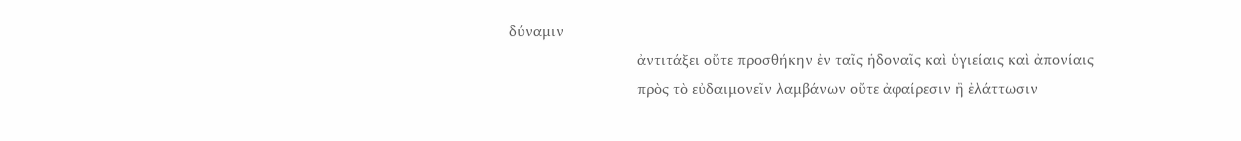δύναμιν
                                ἀντιτάξει οὔτε προσθήκην ἐν ταῖς ἡδοναῖς καὶ ὑγιείαις καὶ ἀπονίαις
                                πρὸς τὸ εὐδαιμονεῖν λαμβάνων οὔτε ἀφαίρεσιν ἢ ἐλάττωσιν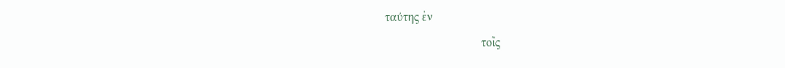ταύτης ἐν
                                τοῖς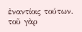ἐναντίοις τούτων. τοῦ γὰρ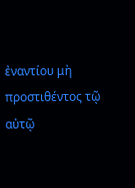ἐναντίου μὴ προστιθέντος τῷ αὐτῷ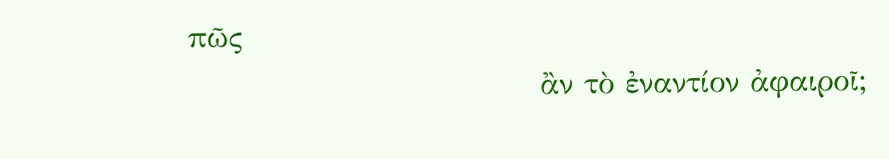πῶς
                                ἂν τὸ ἐναντίον ἀφαιροῖ;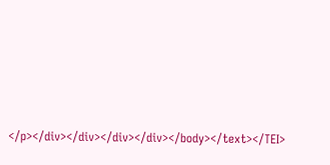</p></div></div></div></div></body></text></TEI>